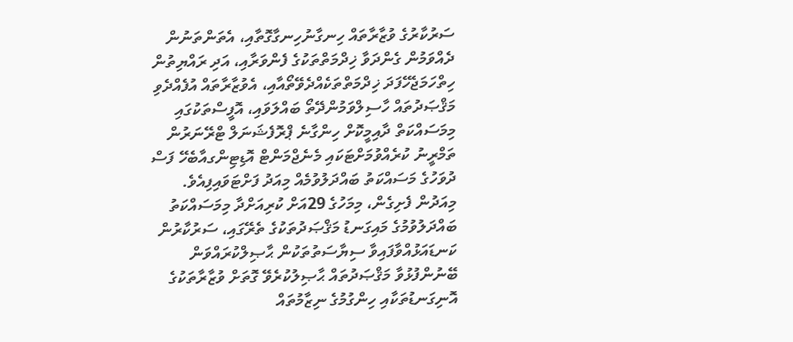ސަރުކާރުގެ ވުޒާރާތައް ހިނގާނުހިނގާގޮތާއި، އެތަންތަނުން ދެއްވަމުން ގެންދަވާ ޚިދްމަތްތަކުގެ ފެންވަރާއި، އަދި ރައްޔިތުން ހިތްހަމަޖެހޭފަދަ ޚިދްމަތްތަކެއްދެވޭތޯއާއި، އެވުޒާރާތައް އުފެއްދެވި މަޤްޞަދުތައް ހާސިލްވަމުންދޭތޯ ބައްލަވައި، އޮފީސްތަކުގައި މިމަސައްކަތް ދާއިމީކޮށް ހިންގާނެ ޕްރޮފެޝަނަލް ޓްރޭނަރުން ތަމްރީނު ކުރެއްވުމަށްޓަކައި މެނެޖްމަންޓް އޮޑިޓިންގއާބެހޭ ފަސް ދުވަހުގެ މަސައްކަތު ބައްދަލުވުމެއް މިއަދު ފަށްޓަވައިފިއެވެ.
މިއަދުން ފެށިގެން، މިމަހުގެ 29އަށް ކުރިއަށްދާ މިމަސައްކަތު ބައްދަލުވުމުގެ މައިގަނޑު މަޤްޞަދުތަކުގެ ތެރޭގައި، ސަރުކާރުން ކަނޑައަޅުއްވާފައިވާ ސިޔާސަތުތަކުން ޙާޞިލްކުރައްވަން ބޭނުންފުޅުވާ މަޤްޞަދުތައް ޙާޞިލުކުރެވޭ ގޮތަށް ވުޒާރާތަކުގެ އޮނިގަނޑުތަކާއި ހިންގުމުގެ ނިޒާމުތައް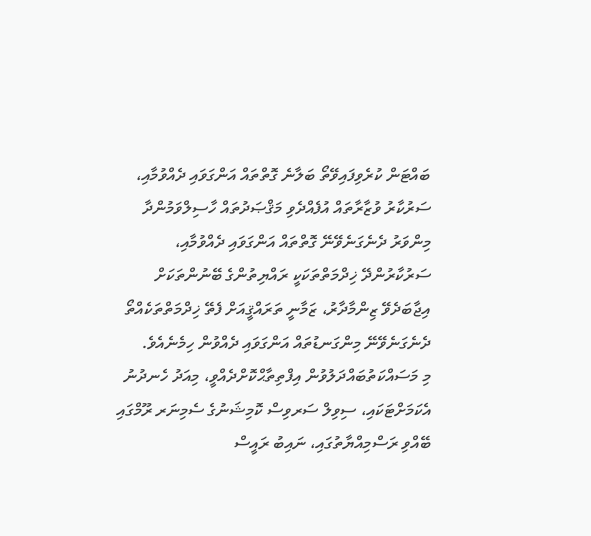ބައްޓަން ކުރެވިފައިވޭތޯ ބަލާނެ ގޮތްތައް އަންގަވައި ދެއްވުމާއި، ސަރުކާރު ވުޒާރާތައް އުފެއްދެވި މަޤްޞަދުތައް ހާސިލްވަމުންދާ މިންވަރު ދެނެގަނެވޭނޭ ގޮތްތައް އަންގަވައި ދެއްވުމާއި، ސަރުކާރުންދޭ ޚިދްމަތްތަކަކީ ރައްޔިތުންގެ ބޭނުންތަކަށް އިޖާބަދެވޭ ޒިންމާދާރު، ޒަމާނީ ތަރައްޤީއަށް ފެތޭ ޚިދްމަތްތަކެއްތޯ ދެނެގަނެވޭނޭ މިންގަނޑުތައް އަންގަވައި ދެއްވުން ހިމެނެއެވެ.
މި މަސައްކަތުބައްދަލުވުން އިފްތިތާޙްކޮށްދެއްވީ، މިއަދު ހެނދުނު އެކަމަށްޓަކައި، ސިވިލް ސަރވިސް ކޮމިޝަނުގެ ސެމިނަރ ރޫމްގައި ބޭއްވި ރަސްމިއްޔާތުގައި، ނައިބު ރައީސް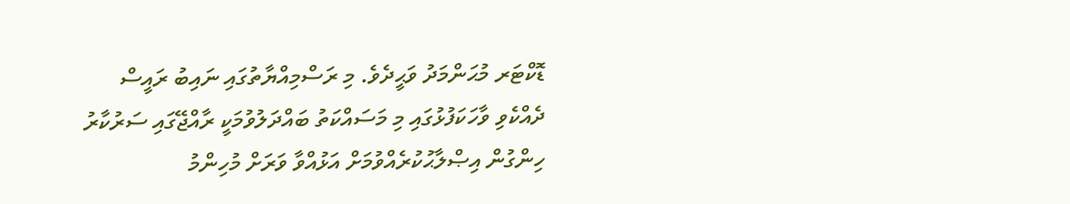ޑޮކްޓަރ މުޙަންމަދު ވަޙީދެވެ. މި ރަސްމިއްޔާތުގައި ނައިބު ރައީސް ދެއްކެވި ވާހަކަފުޅުގައި މި މަސައްކަތު ބައްދަލުވުމަކީ ރާއްޖޭގައި ސަރުކާރު ހިންގުން އިޞްލާޙުކުރެއްވުމަށް އަޅުއްވާ ވަރަށް މުހިންމު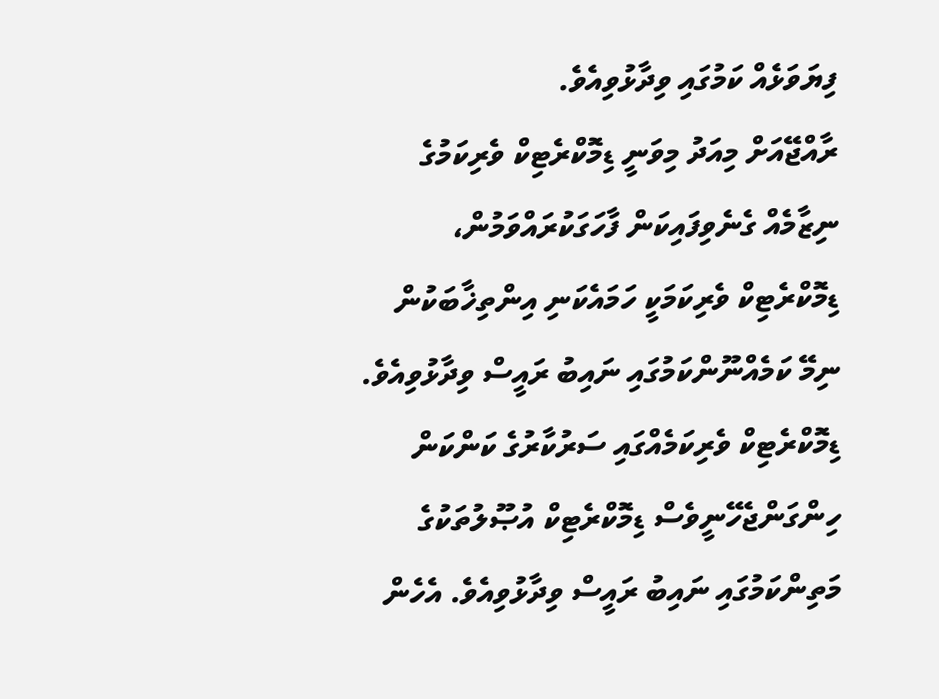ފިޔަވަޅެއް ކަމުގައި ވިދާޅުވިއެވެ.
ރާއްޖޭއަށް މިއަދު މިވަނީ ޑިމޮކްރެޓިކް ވެރިކަމުގެ ނިޒާމެއް ގެނެވިފައިކަން ފާހަގަކުރައްވަމުން، ޑިމޮކްރެޓިކް ވެރިކަމަކީ ހަމައެކަނި އިންތިޚާބަކުން ނިމޭ ކަމެއްނޫންކަމުގައި ނައިބު ރައީސް ވިދާޅުވިއެވެ. ޑިމޮކްރެޓިކް ވެރިކަމެއްގައި ސަރުކާރުގެ ކަންކަން ހިންގަންޖެހޭނީވެސް ޑިމޮކްރެޓިކް އުޞޫލުތަކުގެ މަތިންކަމުގައި ނައިބު ރައީސް ވިދާޅުވިއެވެ. އެހެން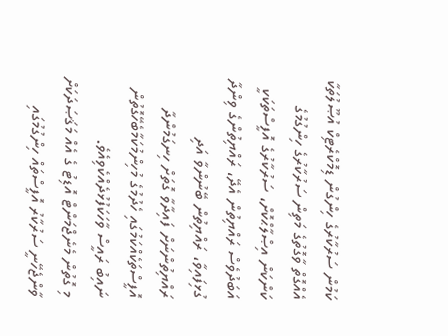ކަމުން ސަރުކާރުގެ ހިންގުން ޑިމޮކްރެޓިކް އުޞޫލުތަކާ އެއްގޮތް ވާގޮތުގެ މަތިން ސަރުކާރުގެ ހިންގުމުގެ ކަންކަން އިޞްލާޙްކޮށް، ސަރުކާރުގެ އޮފީސްތަކަކީ އަބަދުވެސް ރައްޔިތުން އެދޭ، ރައްޔިތުންގެ ވިންދާ ގުޅިފައިވާ، ރައްޔިތުން ބޭނުންވާ އަދި ރައްޔިތުންނަށް ފައިދާވާ ގޮތަށް ހިނގަމުންދާ އޮފީސްތަކެއްކަމުގައި ހެދުމުގެ މުހިންމުކަމާބެހޭގޮތުން ނައިބު ރައީސް ވާހަކަފުޅުދެއްކެވިއެވެ.
މި ގޮތުން މެނެޖްމަންޓް އޮޑިޓު ގެ އެއް މަޤަޞަދަކަށް ވާންޖެހޭނީ ސަރުކާރު އޮފީސްތައް ހިންގުމުގައި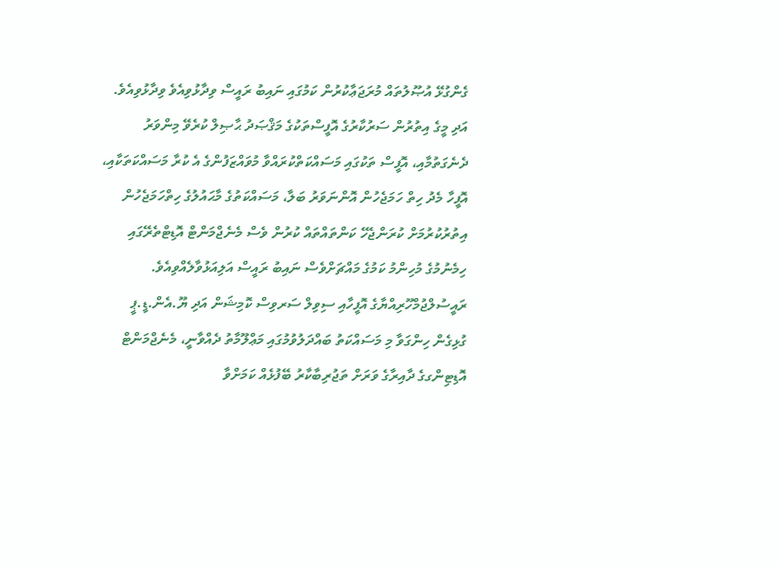ގެންގުޅޭ އުޞޫލުތައް މުރަޖަޢާކުރުން ކަމުގައި ނައިބު ރައީސް ވިދާޅުވިއެވެ ވިދާޅުވިއެވެ. އަދި މީގެ އިތުރުން ސަރުކާރުގެ އޮފީސްތަކުގެ މަޤްޞަދު ޙާޞިލް ކުރެވޭ މިންވަރު ދެނެގަތުމާއި، އޮފީސް ތަކުގައި މަސައްކަތްކުރައްވާ މުވައްޒަފުންގެ އެ ކުރާ މަސައްކަތަކާއި، އޮފީހާ މެދު ހިތް ހަމަޖެހުން އޮންނަވަރު ބަލާ، މަސައްކަތުގެ މާޙައުލުގެ ހިތްހަމަޖެހުން އިތުރުކުރުމަށް ކުރަންޖެހޭ ކަންތައްތައް ކުރުން ވެސް މެނެޖްމަންޓް އޮޑިޓްތެރޭގައި ހިމެނުމުގެ މުހިންމު ކަމުގެ މައްޗަށްވެސް ނައިބު ރައީސް އަލިއަޅުވާލެއްވިއެވެ.
ރައީސުލްޖުމްހޫރިއްޔާގެ އޮފީހާއި ސިވިލް ސަރވިސް ކޮމިޝަން އަދި ޔޫ.އެން.ޑީ.ޕީ ގުޅިގެން ހިންގަވާ މި މަސައްކަތު ބައްދަލުވުމުގައި މަޢްލޫމާތު ދެއްވާނީ، މެނެޖްމަންޓް އޮޑިޓިންގގެ ދާއިރާގެ ވަރަށް ތަޖުރިބާކާރު ބޭފުޅެއް ކަމަށްވާ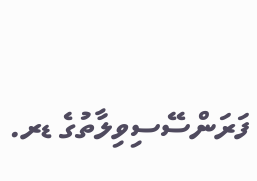ފަރަންސޭސިވިލާތުގެ ޑރ.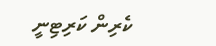ކެރިން ކަރިޓިނީ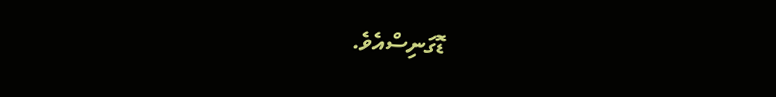ޑޮގަނިސްއެވެ.